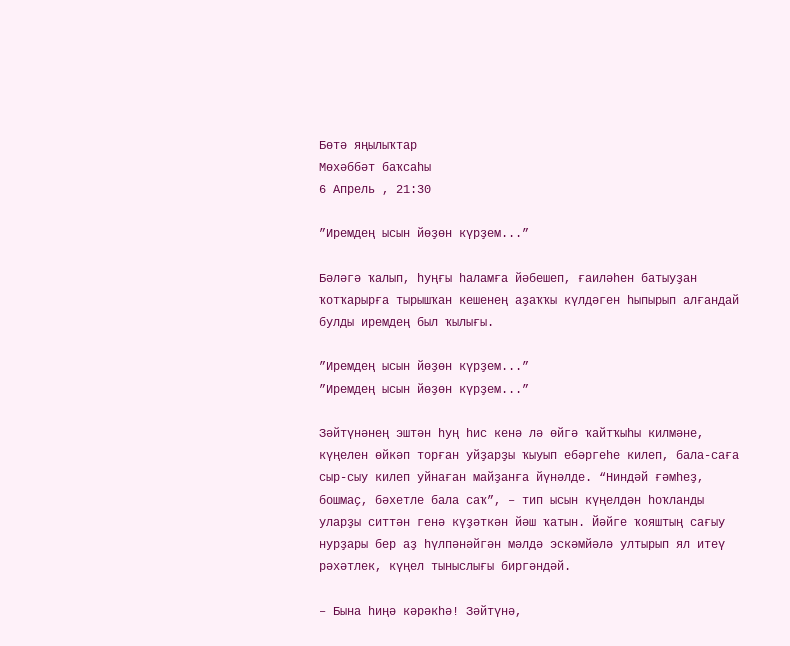Бөтә яңылыҡтар
Мөхәббәт баҡсаһы
6 Апрель , 21:30

”Иремдең ысын йөҙөн күрҙем...”

Бәләгә ҡалып, һуңғы һаламға йәбешеп, ғаиләһен батыуҙан ҡотҡарырға тырышҡан кешенең аҙаҡҡы күлдәген һыпырып алғандай булды иремдең был ҡылығы.

”Иремдең ысын йөҙөн күрҙем...”
”Иремдең ысын йөҙөн күрҙем...”

Зәйтүнәнең эштән һуң һис кенә лә өйгә ҡайтҡыһы килмәне, күңелен өйкәп торған уйҙарҙы ҡыуып ебәргеһе килеп, бала-саға сыр-сыу килеп уйнаған майҙанға йүнәлде. “Ниндәй ғәмһеҙ, бошмаҫ, бәхетле бала саҡ”, – тип ысын күңелдән һоҡланды уларҙы ситтән генә күҙәткән йәш ҡатын. Йәйге ҡояштың сағыу нурҙары бер аҙ һүлпәнәйгән мәлдә эскәмйәлә ултырып ял итеү рәхәтлек, күңел тыныслығы биргәндәй.

– Бына һиңә кәрәкһә! Зәйтүнә,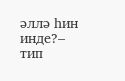әллә һин инде?– тип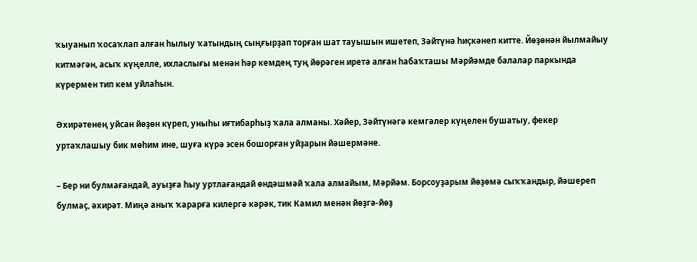ҡыуанып ҡосаҡлап алған һылыу ҡатындың сыңғырҙап торған шат тауышын ишетеп, Зәйтүнә һиҫкәнеп китте. Йөҙөнән йылмайыу китмәгән, асыҡ күңелле, ихласлығы менән һәр кемдең туң йөрәген иретә алған һабаҡташы Мәрйәмде балалар паркында күрермен тип кем уйлаһын.

Әхирәтенең уйсан йөҙөн күреп, уныһы иғтибарһыҙ ҡала алманы. Хәйер, Зәйтүнәгә кемгәлер күңелен бушатыу, фекер уртаҡлашыу бик мөһим ине, шуға күрә эсен бошорған уйҙарын йәшермәне.

– Бер ни булмағандай, ауыҙға һыу уртлағандай өндәшмәй ҡала алмайым, Мәрйәм. Борсоуҙарым йөҙөмә сыҡҡандыр, йәшереп булмаҫ, әхирәт. Миңә аныҡ ҡарарға килергә кәрәк, тик Камил менән йөҙгә-йөҙ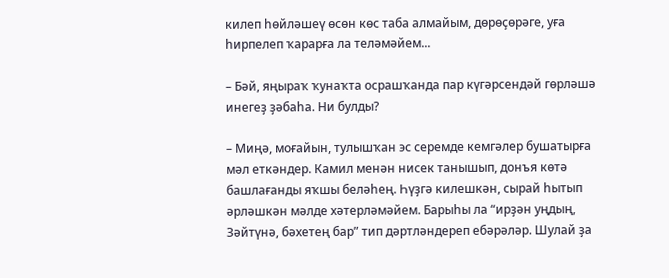килеп һөйләшеү өсөн көс таба алмайым, дөрөҫөрәге, уға һирпелеп ҡарарға ла теләмәйем...

– Бәй, яңыраҡ ҡунаҡта осрашҡанда пар күгәрсендәй гөрләшә инегеҙ ҙәбаһа. Ни булды?

– Миңә, моғайын, тулышҡан эс серемде кемгәлер бушатырға мәл еткәндер. Камил менән нисек танышып, донъя көтә башлағанды яҡшы беләһең. Һүҙгә килешкән, сырай һытып әрләшкән мәлде хәтерләмәйем. Барыһы ла “ирҙән уңдың, Зәйтүнә, бәхетең бар” тип дәртләндереп ебәрәләр. Шулай ҙа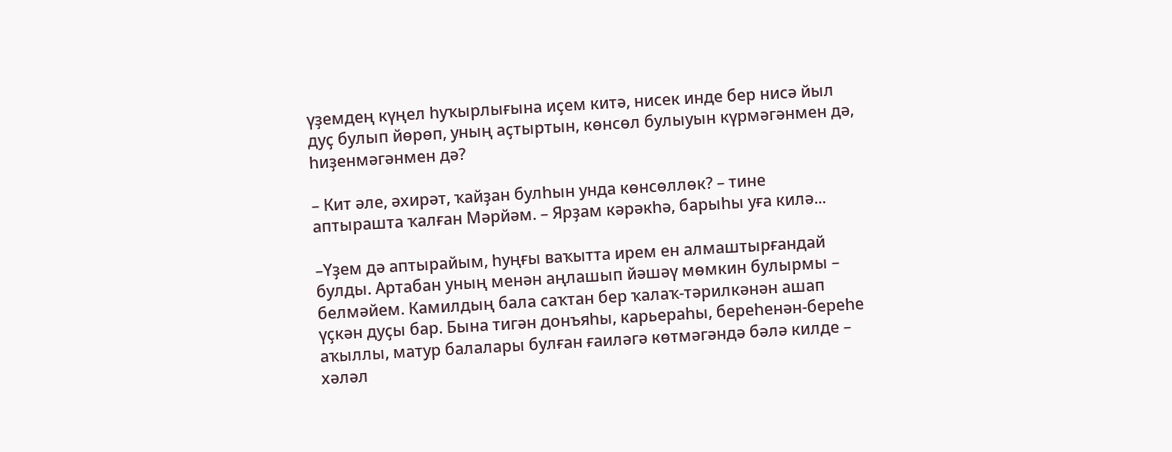үҙемдең күңел һуҡырлығына иҫем китә, нисек инде бер нисә йыл дуҫ булып йөрөп, уның аҫтыртын, көнсөл булыуын күрмәгәнмен дә, һиҙенмәгәнмен дә?

– Кит әле, әхирәт, ҡайҙан булһын унда көнсөллөк? – тине аптырашта ҡалған Мәрйәм. – Ярҙам кәрәкһә, барыһы уға килә...

–Үҙем дә аптырайым, һуңғы ваҡытта ирем ен алмаштырғандай булды. Артабан уның менән аңлашып йәшәү мөмкин булырмы – белмәйем. Камилдың бала саҡтан бер ҡалаҡ-тәрилкәнән ашап үҫкән дуҫы бар. Бына тигән донъяһы, карьераһы, береһенән-береһе аҡыллы, матур балалары булған ғаиләгә көтмәгәндә бәлә килде – хәләл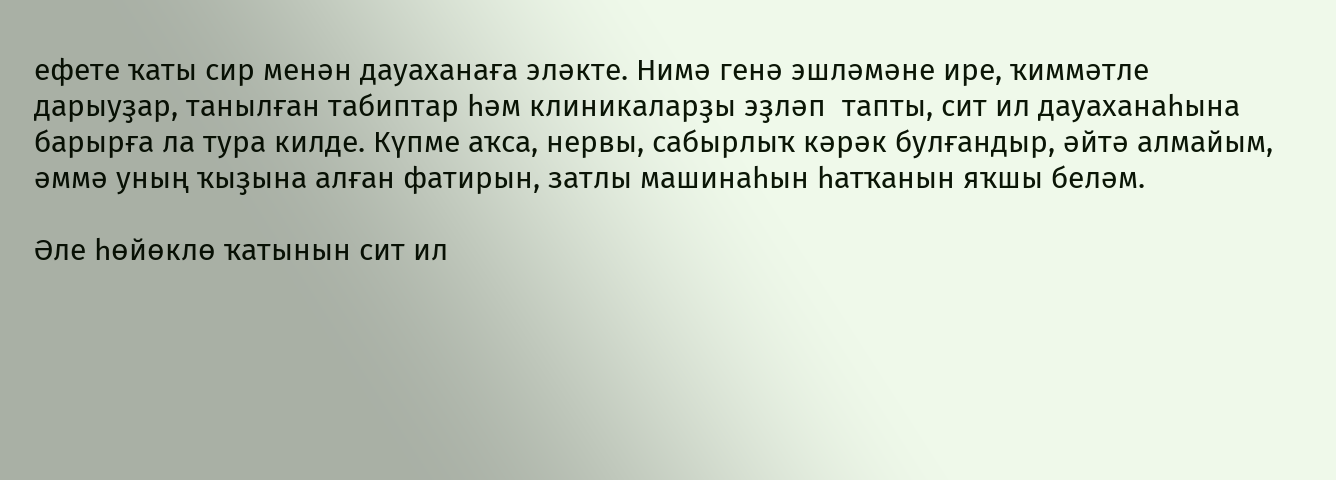ефете ҡаты сир менән дауаханаға эләкте. Нимә генә эшләмәне ире, ҡиммәтле дарыуҙар, танылған табиптар һәм клиникаларҙы эҙләп  тапты, сит ил дауаханаһына барырға ла тура килде. Күпме аҡса, нервы, сабырлыҡ кәрәк булғандыр, әйтә алмайым, әммә уның ҡыҙына алған фатирын, затлы машинаһын һатҡанын яҡшы беләм.

Әле һөйөклө ҡатынын сит ил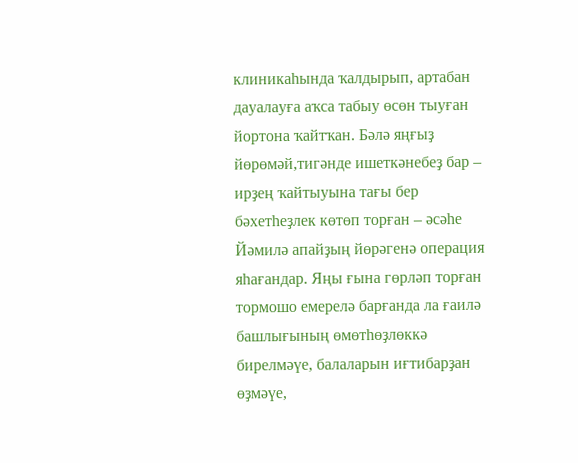клиникаһында ҡалдырып, артабан дауалауға аҡса табыу өсөн тыуған йортона ҡайтҡан. Бәлә яңғыҙ йөрөмәй,тигәнде ишеткәнебеҙ бар – ирҙең ҡайтыуына тағы бер бәхетһеҙлек көтөп торған – әсәһе Йәмилә апайҙың йөрәгенә операция яһағандар. Яңы ғына гөрләп торған тормошо емерелә барғанда ла ғаилә башлығының өмөтһөҙлөккә бирелмәүе, балаларын иғтибарҙан өҙмәүе,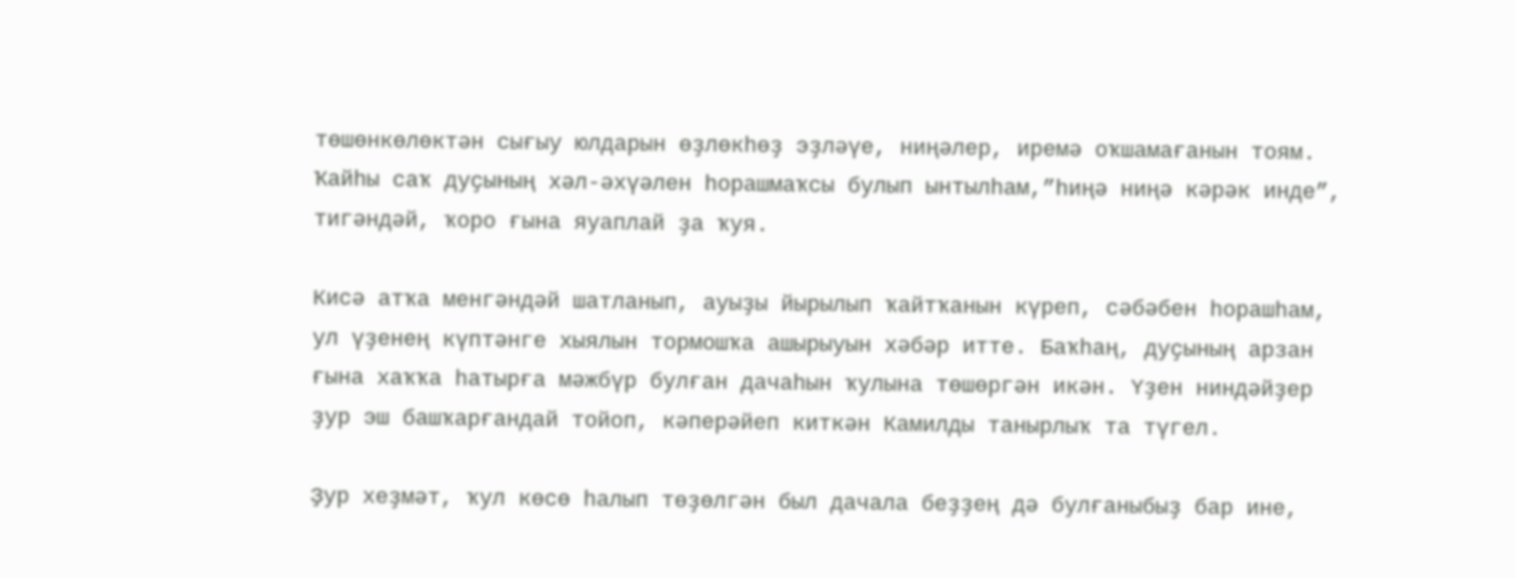төшөнкөлөктән сығыу юлдарын өҙлөкһөҙ эҙләүе, ниңәлер, иремә оҡшамағанын тоям. Ҡайһы саҡ дуҫының хәл-әхүәлен һорашмаҡсы булып ынтылһам,”һиңә ниңә кәрәк инде”, тигәндәй, ҡоро ғына яуаплай ҙа ҡуя.

Кисә атҡа менгәндәй шатланып, ауыҙы йырылып ҡайтҡанын күреп, сәбәбен һорашһам, ул үҙенең күптәнге хыялын тормошҡа ашырыуын хәбәр итте. Баҡһаң, дуҫының арзан ғына хаҡҡа һатырға мәжбүр булған дачаһын ҡулына төшөргән икән. Үҙен ниндәйҙер ҙур эш башҡарғандай тойоп, кәперәйеп киткән Камилды танырлыҡ та түгел.

Ҙур хеҙмәт, ҡул көсө һалып төҙөлгән был дачала беҙҙең дә булғаныбыҙ бар ине,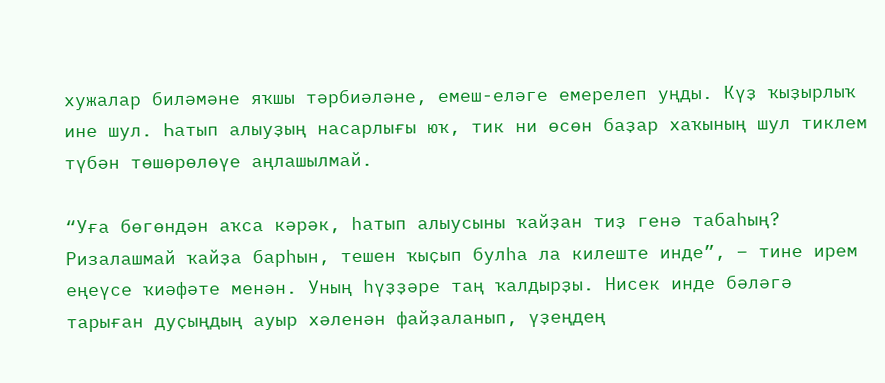хужалар биләмәне яҡшы тәрбиәләне, емеш-еләге емерелеп уңды. Күҙ ҡыҙырлыҡ ине шул. Һатып алыуҙың насарлығы юҡ, тик ни өсөн баҙар хаҡының шул тиклем түбән төшөрөлөүе аңлашылмай.

“Уға бөгөндән аҡса кәрәк, һатып алыусыны ҡайҙан тиҙ генә табаһың? Ризалашмай ҡайҙа барһын, тешен ҡыҫып булһа ла килеште инде”, – тине ирем еңеүсе ҡиәфәте менән. Уның һүҙҙәре таң ҡалдырҙы. Нисек инде бәләгә тарыған дуҫыңдың ауыр хәленән файҙаланып, үҙеңдең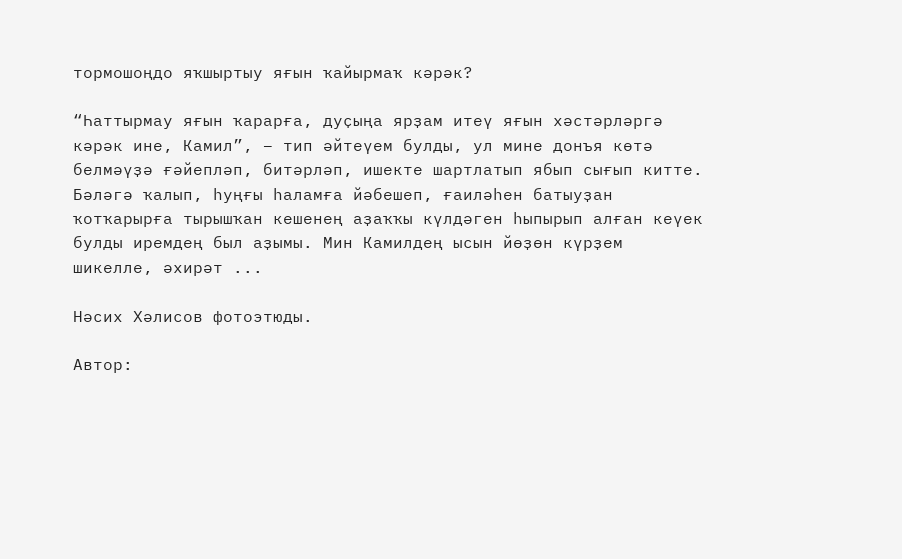тормошоңдо яҡшыртыу яғын ҡайырмаҡ кәрәк?

“Һаттырмау яғын ҡарарға, дуҫыңа ярҙам итеү яғын хәстәрләргә кәрәк ине, Камил”, – тип әйтеүем булды, ул мине донъя көтә белмәүҙә ғәйепләп, битәрләп, ишекте шартлатып ябып сығып китте. Бәләгә ҡалып, һуңғы һаламға йәбешеп, ғаиләһен батыуҙан ҡотҡарырға тырышҡан кешенең аҙаҡҡы күлдәген һыпырып алған кеүек булды иремдең был аҙымы. Мин Камилдең ысын йөҙөн күрҙем шикелле, әхирәт ...

Нәсих Хәлисов фотоэтюды.

Автор: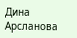Дина Арсланова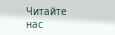Читайте нас